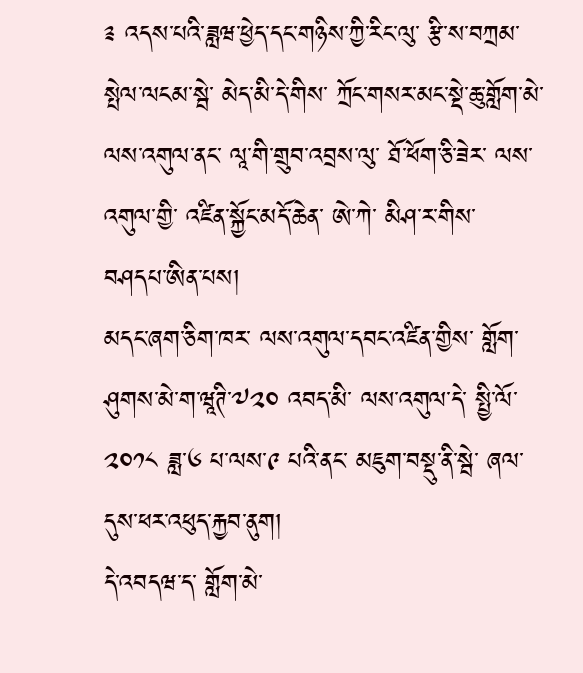༉ འདས་པའི་ཟླཝ་ཕྱེད་དང་གཉིས་ཀྱི་རིང་ལུ་ རྩི་ས་བཀྲམ་སྤེལ་ལངམ་སྦེ་ མེད་མི་དེ་གིས་ ཀྲོང་གསར་མང་སྡེ་ཆུ་གློག་མེ་ལས་འགུལ་ནང་ ལཱ་གི་གྲུབ་འབྲས་ལུ་ ཐོ་ཕོག་ཅི་ཟེར་ ལས་འགུལ་གྱི་ འཛིན་སྐྱོང་མདོ་ཆེན་ ཨེ་ཀེ་ མིཤ་ར་གིས་ བཤདཔ་ཨིན་པས།
མདང་ཞག་ཅིག་ཁར་ ལས་འགུལ་དབང་འཛིན་གྱིས་ གློག་ཤུགས་མེ་ག་ཝཱཊི་༧༢༠ འབད་མི་ ལས་འགུལ་དེ་ སྤྱི་ལོ་༢༠༡༨ ཟླ་༦ པ་ལས་༩ པའི་ནང་ མཇུག་བསྡུ་ནི་སྦེ་ ཞལ་དུས་ཕར་འཕུད་རྐྱབ་ནུག།
དེ་འབདཝ་ད་ གློག་མེ་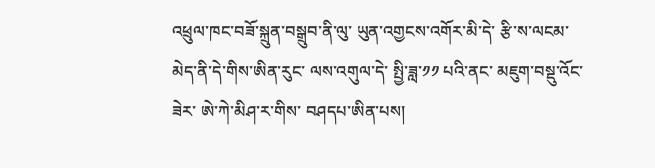འཕྲུལ་ཁང་བཟོ་སྐྲུན་བསྒྲུབ་ནི་ལུ་ ཡུན་འགྱངས་འགོར་མི་དེ་ རྩི་ས་ལངམ་མེད་ནི་དེ་གིས་ཨིན་རུང་ ལས་འགུལ་དེ་ སྤྱི་ཟླ་༡༡ པའི་ནང་ མཇུག་བསྡུ་འོང་ཟེར་ ཨེ་ཀེ་མིཤ་ར་གིས་ བཤདཔ་ཨིན་པས།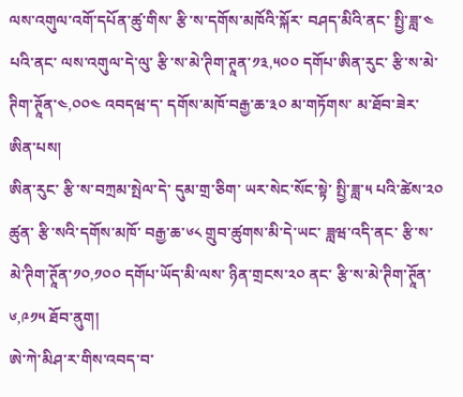ལས་འགུལ་འགོ་དཔོན་ཚུ་གིས་ རྩི་ས་དགོས་མཁོའི་སྐོར་ བཤད་མིའི་ནང་ སྤྱི་ཟླ་༤ པའི་ནང་ ལས་འགུལ་དེ་ལུ་ རྩི་ས་མེ་ཊིག་ཊཱན་༡༣,༥༠༠ དགོཔ་ཨིན་རུང་ རྩི་ས་མེ་ཊིག་ཊཱོན་༤,༠༠༤ འབདཝ་ད་ དགོས་མཁོ་བརྒྱ་ཆ་༣༠ མ་གཏོགས་ མ་ཐོབ་ཟེར་ཨིན་པས།
ཨིན་རུང་ རྩི་ས་བཀྲམ་སྤེལ་དེ་ དུམ་གྲ་ཅིག་ ཡར་སེང་སོང་སྟེ་ སྤྱི་ཟླ་༥ པའི་ཚེས་༢༠ ཚུན་ རྩི་སའི་དགོས་མཁོ་ བརྒྱ་ཆ་༦༨ གྲུབ་ཚུགས་མི་དེ་ཡང་ ཟླཝ་འདི་ནང་ རྩི་ས་མེ་ཊིག་ཊཱོན་༡༠,༡༠༠ དགོཔ་ཡོད་མི་ལས་ ཉིན་གྲངས་༢༠ ནང་ རྩི་ས་མེ་ཊིག་ཊཱོན་༦,༩༡༥ ཐོབ་ནུག།
ཨེ་ཀེ་མིཤ་ར་གིས་འབད་བ་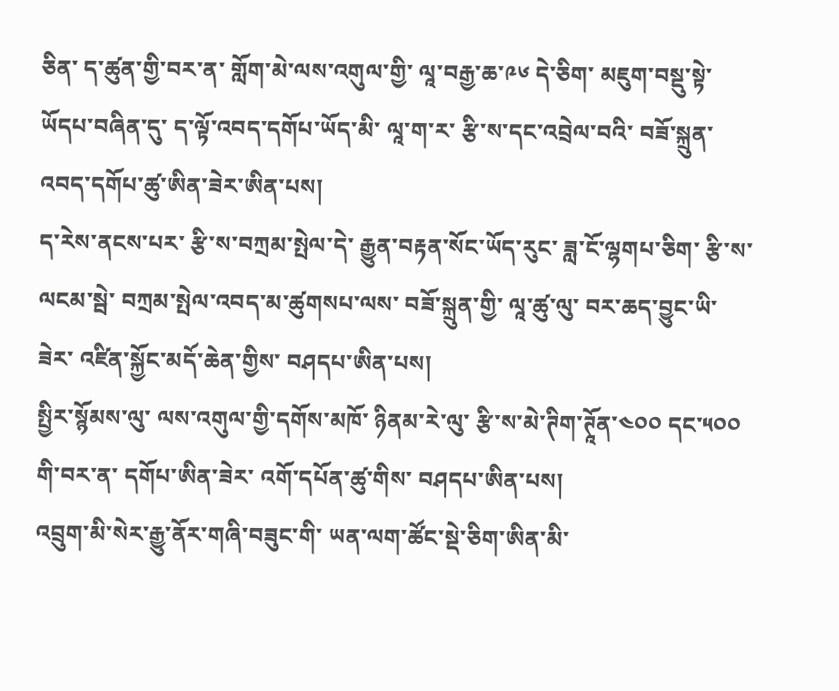ཅིན་ ད་ཚུན་གྱི་བར་ན་ གློག་མེ་ལས་འགུལ་གྱི་ ལཱ་བརྒྱ་ཆ་༩༦ དེ་ཅིག་ མཇུག་བསྡུ་སྟེ་ཡོདཔ་བཞིན་དུ་ ད་ལྟོ་འབད་དགོཔ་ཡོད་མི་ ལཱ་ག་ར་ རྩི་ས་དང་འབྲེལ་བའི་ བཟོ་སྐྲུན་འབད་དགོཔ་ཚུ་ཨིན་ཟེར་ཨིན་པས།
ད་རེས་ནངས་པར་ རྩི་ས་བཀྲམ་སྤེལ་དེ་ རྒྱུན་བརྟན་སོང་ཡོད་རུང་ ཟླ་ངོ་ལྷགཔ་ཅིག་ རྩི་ས་ལངམ་སྦེ་ བཀྲམ་སྤེལ་འབད་མ་ཚུགསཔ་ལས་ བཟོ་སྐྲུན་གྱི་ ལཱ་ཚུ་ལུ་ བར་ཆད་བྱུང་ཡི་ཟེར་ འཛིན་སྐྱོང་མདོ་ཆེན་གྱིས་ བཤདཔ་ཨིན་པས།
སྤྱིར་སྙོམས་ལུ་ ལས་འགུལ་གྱི་དགོས་མཁོ་ ཉིནམ་རེ་ལུ་ རྩི་ས་མེ་ཊིག་ཊཱོན་༤༠༠ དང་༥༠༠ གི་བར་ན་ དགོཔ་ཨིན་ཟེར་ འགོ་དཔོན་ཚུ་གིས་ བཤདཔ་ཨིན་པས།
འབྲུག་མི་སེར་རྒྱུ་ནོར་གཞི་བཟུང་གི་ ཡན་ལག་ཚོང་སྡེ་ཅིག་ཨིན་མི་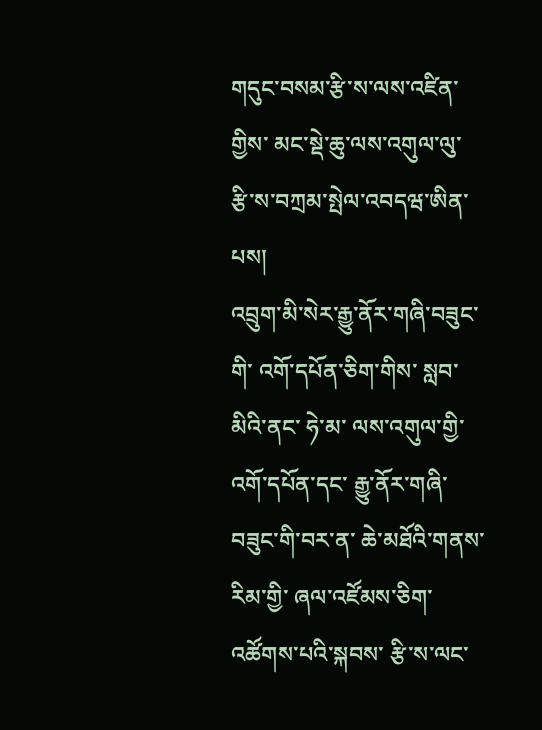གདུང་བསམ་རྩི་ས་ལས་འཛིན་གྱིས་ མང་སྡེ་ཆུ་ལས་འགུལ་ལུ་ རྩི་ས་བཀྲམ་སྤེལ་འབདཝ་ཨིན་པས།
འབྲུག་མི་སེར་རྒྱུ་ནོར་གཞི་བཟུང་གི་ འགོ་དཔོན་ཅིག་གིས་ སླབ་མིའི་ནང་ ཧེ་མ་ ལས་འགུལ་གྱི་ འགོ་དཔོན་དང་ རྒྱུ་ནོར་གཞི་བཟུང་གི་བར་ན་ ཆེ་མཐོའི་གནས་རིམ་གྱི་ ཞལ་འཛོམས་ཅིག་ འཚོགས་པའི་སྐབས་ རྩི་ས་ལང་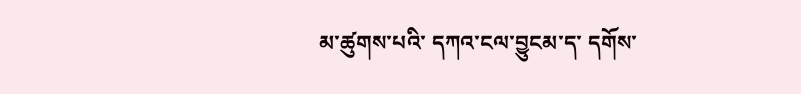མ་ཚུགས་པའི་ དཀའ་ངལ་བྱུངམ་ད་ དགོས་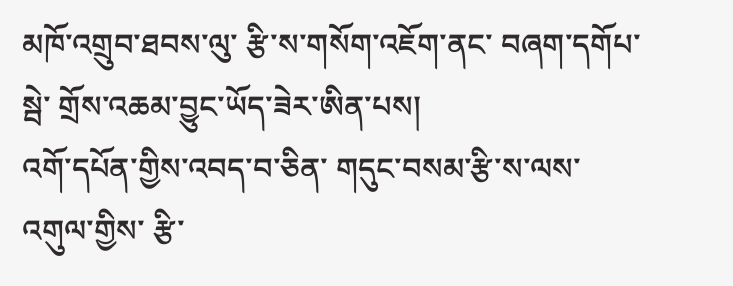མཁོ་འགྲུབ་ཐབས་ལུ་ རྩི་ས་གསོག་འཇོག་ནང་ བཞག་དགོཔ་སྦེ་ གྲོས་འཆམ་བྱུང་ཡོད་ཟེར་ཨིན་པས།
འགོ་དཔོན་གྱིས་འབད་བ་ཅིན་ གདུང་བསམ་རྩི་ས་ལས་འགུལ་གྱིས་ རྩི་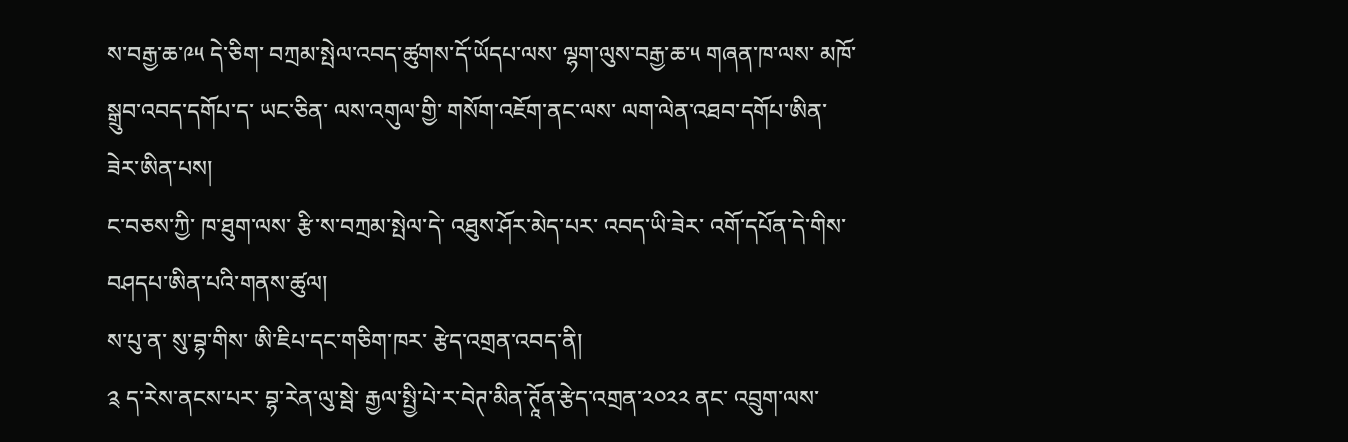ས་བརྒྱ་ཆ་༩༥ དེ་ཅིག་ བཀྲམ་སྤེལ་འབད་ཚུགས་དོ་ཡོདཔ་ལས་ ལྷག་ལུས་བརྒྱ་ཆ་༥ གཞན་ཁ་ལས་ མཁོ་སྒྲུབ་འབད་དགོཔ་ད་ ཡང་ཅིན་ ལས་འགུལ་གྱི་ གསོག་འཇོག་ནང་ལས་ ལག་ལེན་འཐབ་དགོཔ་ཨིན་ཟེར་ཨིན་པས།
ང་བཅས་ཀྱི་ ཁ་ཐུག་ལས་ རྩི་ས་བཀྲམ་སྤེལ་དེ་ འཐུས་ཤོར་མེད་པར་ འབད་ཡི་ཟེར་ འགོ་དཔོན་དེ་གིས་ བཤདཔ་ཨིན་པའི་གནས་ཚུལ།
ས་པུ་ན་ སུ་བྷ་གིས་ ཨི་ཇིཔ་དང་གཅིག་ཁར་ རྩེད་འགྲན་འབད་ནི།
༉ ད་རེས་ནངས་པར་ བྷ་རེན་ལུ་སྦེ་ རྒྱལ་སྤྱི་པེ་ར་བེཊ་མིན་ཊཱོན་རྩེད་འགྲན་༢༠༢༢ ནང་ འབྲུག་ལས་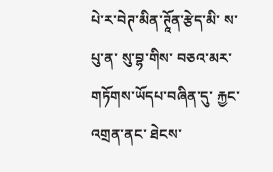པེ་ར་བེཊ་མིན་ཊཱོན་རྩེད་མི་ ས་པུ་ན་ སུ་བྷ་གིས་ བཅའ་མར་གཏོགས་ཡོདཔ་བཞིན་དུ་ རྐྱང་འགྲན་ནང་ ཐེངས་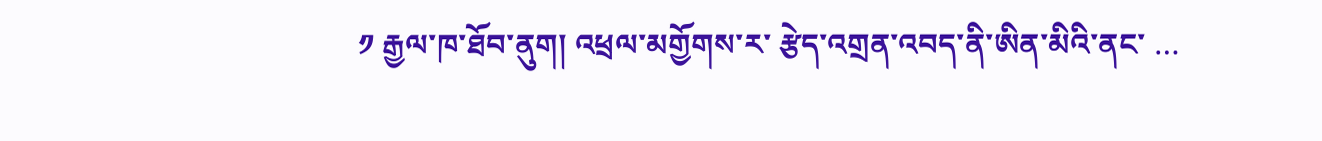༡ རྒྱལ་ཁ་ཐོབ་ནུག། འཕྲལ་མགྱོགས་ར་ རྩེད་འགྲན་འབད་ནི་ཨིན་མིའི་ནང་ …